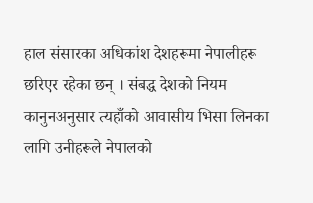हाल संसारका अधिकांश देशहरूमा नेपालीहरू छरिएर रहेका छन् । संबद्ध देशको नियम कानुनअनुसार त्यहाँको आवासीय भिसा लिनका लागि उनीहरूले नेपालको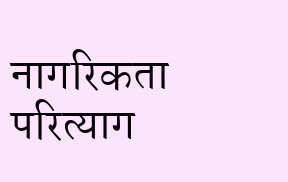नागरिकता परित्याग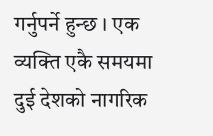गर्नुपर्ने हुन्छ । एक व्यक्ति एकै समयमा दुई देशको नागरिक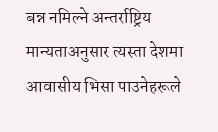बन्न नमिल्ने अन्तर्राष्ट्रिय मान्यताअनुसार त्यस्ता देशमा आवासीय भिसा पाउनेहरूले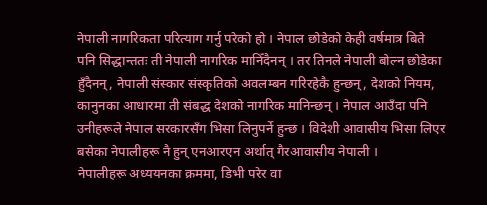नेपाली नागरिकता परित्याग गर्नु परेको हो । नेपाल छोडेको केही वर्षमात्र बिते पनि सिद्धान्ततः ती नेपाली नागरिक मानिँदैनन् । तर तिनले नेपाली बोल्न छोडेका हुँदैनन्, नेपाली संस्कार संस्कृतिको अवलम्बन गरिरहेकै हुन्छन्, देशको नियम, कानुनका आधारमा ती संबद्ध देशको नागरिक मानिन्छन् । नेपाल आउँदा पनि उनीहरूले नेपाल सरकारसँग भिसा लिनुपर्ने हुन्छ । विदेशी आवासीय भिसा लिएर बसेका नेपालीहरू नै हुन् एनआरएन अर्थात् गैरआवासीय नेपाली ।
नेपालीहरू अध्ययनका क्रममा, डिभी परेर वा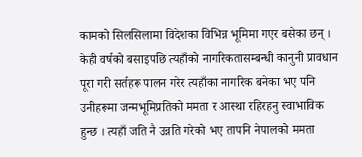कामको सिलसिलामा विदेशका विभिन्न भूमिमा गएर बसेका छन् । केही वर्षको बसाइपछि त्यहाँको नागरिकतासम्बन्धी कानुनी प्रावधान पूरा गरी सर्तहरू पालन गरेर त्यहाँका नागरिक बनेका भए पनि उनीहरूमा जन्मभूमिप्रतिको ममता र आस्था रहिरहनु स्वाभाविक हुन्छ । त्यहाँ जति नै उन्नति गरेको भए तापनि नेपालको ममता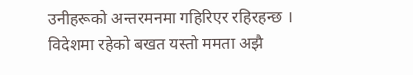उनीहरूको अन्तरमनमा गहिरिएर रहिरहन्छ । विदेशमा रहेको बखत यस्तो ममता अझै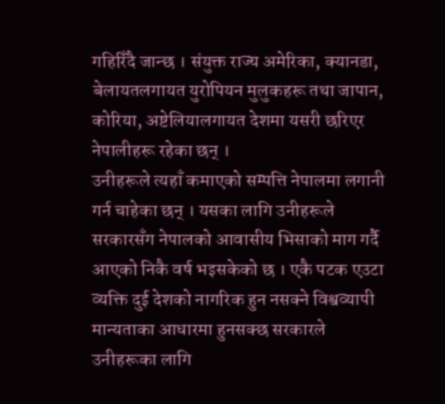गहिरिँदै जान्छ । संयुक्त राज्य अमेरिका, क्यानडा, बेलायतलगायत युरोपियन मुलुकहरू तथा जापान, कोरिया, अष्टेलियालगायत देशमा यसरी छरिएर नेपालीहरू रहेका छन् ।
उनीहरूले त्यहाँ कमाएको सम्पत्ति नेपालमा लगानी गर्न चाहेका छन् । यसका लागि उनीहरूले सरकारसँग नेपालको आवासीय भिसाको माग गर्दै आएको निकै वर्ष भइसकेको छ । एकै पटक एउटा व्यक्ति दुई देशको नागरिक हुन नसक्ने विश्वव्यापी मान्यताका आधारमा हुनसक्छ सरकारले उनीहरूका लागि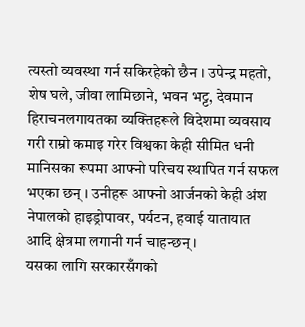त्यस्तो व्यवस्था गर्न सकिरहेको छैन । उपेन्द्र महतो, शेष घले, जीवा लामिछाने, भवन भट्ट, देवमान हिराचनलगायतका व्यक्तिहरूले विदेशमा व्यवसाय गरी राम्रो कमाइ गरेर विश्वका केही सीमित धनी मानिसका रूपमा आफ्नो परिचय स्थापित गर्न सफल भएका छन् । उनीहरू आफ्नो आर्जनको केही अंश नेपालको हाइड्रोपावर, पर्यटन, हवाई यातायात आदि क्षेत्रमा लगानी गर्न चाहन्छन् ।
यसका लागि सरकारसँगको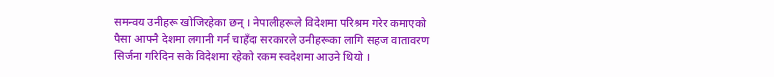समन्वय उनीहरू खोजिरहेका छन् । नेपालीहरूले विदेशमा परिश्रम गरेर कमाएको पैसा आफ्नै देशमा लगानी गर्न चाहँदा सरकारले उनीहरूका लागि सहज वातावरण सिर्जना गरिदिन सके विदेशमा रहेको रकम स्वदेशमा आउने थियो ।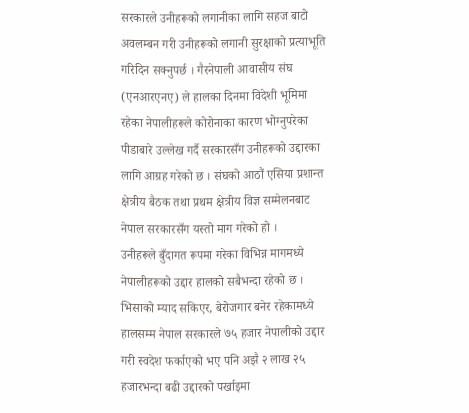सरकारले उनीहरूको लगानीका लागि सहज बाटो अवलम्बन गरी उनीहरूको लगानी सुरक्षाको प्रत्याभूति गरिदिन सक्नुपर्छ । गैरनेपाली आवासीय संघ (एनआरएनए) ले हालका दिनमा विदेशी भूमिमा रहेका नेपालीहरूले कोरोनाका कारण भोग्नुपरेका पीडाबारे उल्लेख गर्दै सरकारसँग उनीहरूको उद्दारका लागि आग्रह गरेको छ । संघको आठौं एसिया प्रशान्त क्षेत्रीय बैठक तथा प्रथम क्षेत्रीय विज्ञ सम्मेलनबाट नेपाल सरकारसँग यस्तो माग गरेको हो ।
उनीहरूले बुँदागत रूपमा गरेका विभिन्न मागमध्ये नेपालीहरूको उद्दार हालको सबैभन्दा रहेको छ । भिसाको म्याद सकिएर, बेरोजगार बनेर रहेकामध्ये हालसम्म नेपाल सरकारले ७५ हजार नेपालीको उद्दार गरी स्वदेश फर्काएको भए पनि अझै २ लाख २५ हजारभन्दा बढी उद्दारको पर्खाइमा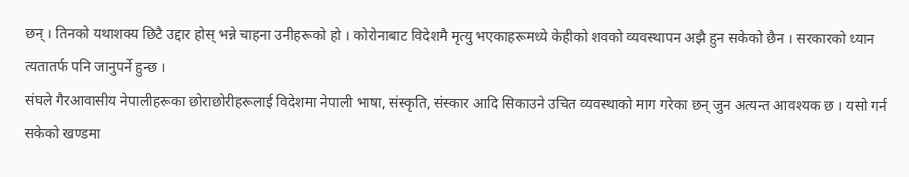छन् । तिनको यथाशक्य छिटै उद्दार होस् भन्ने चाहना उनीहरूको हो । कोरोनाबाट विदेशमै मृत्यु भएकाहरूमध्ये केहीको शवको व्यवस्थापन अझै हुन सकेको छैन । सरकारको ध्यान त्यतातर्फ पनि जानुपर्ने हुन्छ ।
संघले गैरआवासीय नेपालीहरूका छोराछोरीहरूलाई विदेशमा नेपाली भाषा, संस्कृति, संस्कार आदि सिकाउने उचित व्यवस्थाको माग गरेका छन् जुन अत्यन्त आवश्यक छ । यसो गर्न सकेको खण्डमा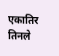एकातिर तिनले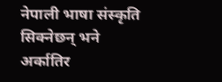नेपाली भाषा संस्कृति सिक्नेछन् भने अर्कातिर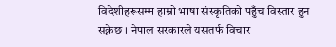विदेशीहरूसम्म हाम्रो भाषा संस्कृतिको पहुँच विस्तार हुन सक्नेछ । नेपाल सरकारले यसतर्फ विचार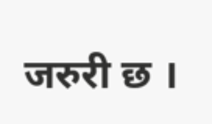जरुरी छ ।